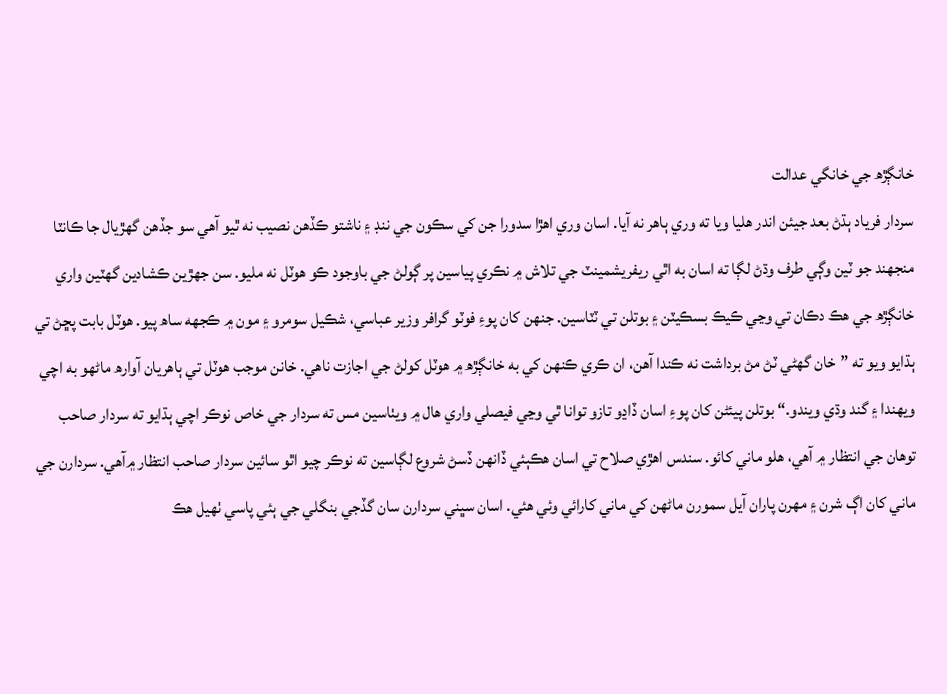خانڳڙھ جي خانگي عدالت
سردار فرياد ٻڌڻ بعد جيئن اندر ھليا ويا ته وري ٻاھر نه آيا. اسان وري اھڙا سدورا جن کي سڪون جي ننڊ ۽ ناشتو ڪڏھن نصيب نه ٿيو آھي سو جڏھن گھڙيال جا ڪانٽا منجھند جو ٽين وڳي طرف وڌڻ لڳا ته اسان به اٿي ريفريشمينٽ جي تلاش ۾ نڪري پياسين پر ڳولڻ جي باوجود ڪو ھوٽل نه مليو. سن جھڙين ڪشادين گھٽين واري خانڳڙھ جي ھڪ دڪان تي وڃي ڪيڪ بسڪيٽن ۽ بوتلن تي ٽٽاسين. جنھن کان پوءِ فوٽو گرافر وزير عباسي، شڪيل سومرو ۽ مون ۾ ڪجھه ساھ پيو. ھوٽل بابت پڇڻ تي ٻڌايو ويو ته ”خان گھڻي ٽڻ مڻ برداشت نه ڪندا آھن، ان ڪري ڪنھن کي به خانڳڙھ ۾ ھوٽل کولڻ جي اجازت ناھي. خانن موجب ھوٽل تي ٻاھريان آوارھ ماڻھو به اچي ويھندا ۽ گند وڌي ويندو.“ بوتلن پيئڻن کان پوءِ اسان ڏاڍو تازو توانا ٿي وڃي فيصلي واري ھال ۾ ويٺاسين مس ته سردار جي خاص نوڪر اچي ٻڌايو ته سردار صاحب توھان جي انتظار ۾ آھي، ھلو ماني کائو. سندس اھڙي صلاح تي اسان ھڪٻئي ڏانھن ڏسڻ شروع لڳاسين ته نوڪر چيو اٿو سائين سردار صاحب انتظار ۾آھي. سردارن جي ماني کان اڳ شرن ۽ مھرن پاران آيل سمورن ماڻھن کي ماني کارائي وئي ھئي. اسان سڀني سردارن سان گڏجي بنگلي جي ٻئي پاسي ٺھيل ھڪ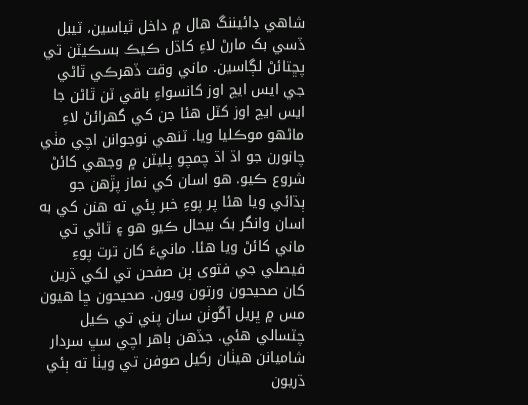شاھي ڊائيننگ ھال ۾ داخل ٿياسين، ٽيبل ڏسي بک مارڻ لاءِ کاڌل ڪيڪ بسڪيٽن تي پڇتائڻ لڳاسين. ماني وقت ڏھرڪي ٿاڻي جي ايس ايڇ اوز کانسواءِ باقي ٽن ٿاڻن جا ايس ايڇ اوز کٽل ھئا جن کي گھرائڻ لاءِ ماڻھو موڪليا ويا. ٽنھي نوجوانن اچي مٺي چانورن جو اڌ اڌ چمچو پليٽن ۾ وجھي کائڻ شروع ڪيو. ھو اسان کي نماز پڙھن جو ٻڌائي ويا ھئا پر پوءِ خبر پئي ته ھنن کي به اسان وانگر بک بيحال ڪيو ھو ۽ ٿاڻي تي ماني کائڻ ويا ھئا. مانيءَ کان ترت پوءِ فيصلي جي فتوى ٻن صفحن تي لکي ڌرين کان صحيحون ورتون ويون. صحيحون ڇا ھيون مس ۾ ڀريل آڱوٺن سان پني تي ڪيل چٽسالي ھئي. جڏھن ٻاھر اچي سڀ سردار شاميانن ھيٺان رکيل صوفن تي ويٺا ته ٻئي ڌريون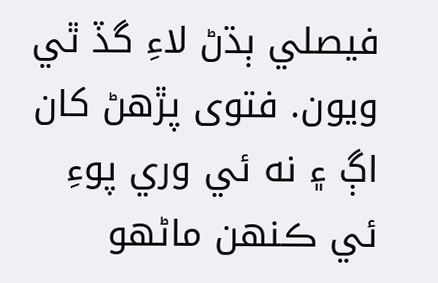فيصلي ٻڌڻ لاءِ گڏ ٿي ويون. فتوى پڙھڻ کان اڳ ۽ نه ئي وري پوءِ ئي ڪنھن ماڻھو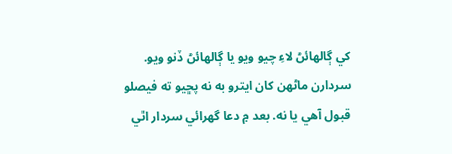کي ڳالھائڻ لاءِ چيو ويو يا ڳالھائڻ ڏنو ويو. سردارن ماڻھن کان ايترو به نه پڇيو ته فيصلو قبول آھي يا نه. بعد ۾ دعا گھرائي سردار اٿي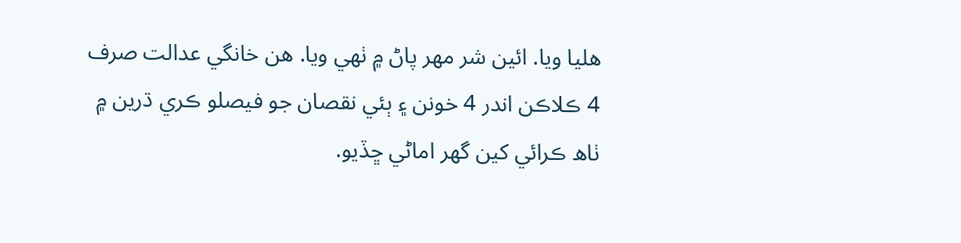ھليا ويا. ائين شر مھر پاڻ ۾ ٺھي ويا. ھن خانگي عدالت صرف 4 ڪلاڪن اندر 4 خونن ۽ ٻئي نقصان جو فيصلو ڪري ڌرين ۾ ٺاھ ڪرائي کين گھر اماڻي ڇڏيو.